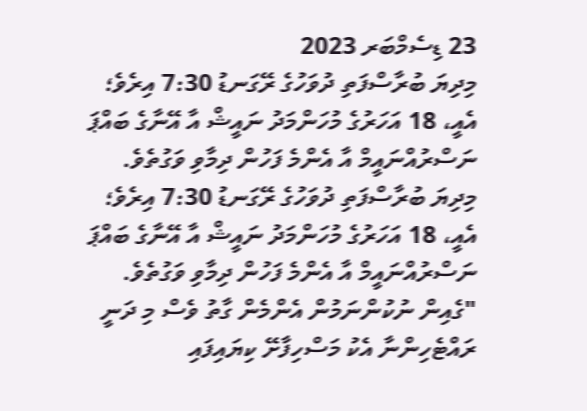23 ޑިސެމްބަރ 2023
މިދިޔަ ބުރާސްފަތި ދުވަހުގެ ރޭގަނޑު 7:30 އިރެވެ؛ އެއީ، 18 އަހަރުގެ މުހަންމަދު ނައީޝް އާ އޭނާގެ ބައްޕަ ނަސްރުއްނައީމް އާ އެންމެ ފަހުން ދިމާވި ވަގުތެވެ.
މިދިޔަ ބުރާސްފަތި ދުވަހުގެ ރޭގަނޑު 7:30 އިރެވެ؛ އެއީ، 18 އަހަރުގެ މުހަންމަދު ނައީޝް އާ އޭނާގެ ބައްޕަ ނަސްރުއްނައީމް އާ އެންމެ ފަހުން ދިމާވި ވަގުތެވެ.
"ގެއިން ނުކުންނަމުން އެންމެން ގާތު ވެސް މި ދަނީ ރައްޓެހިންނާ އެކު މަސްހިފާށޭ ކިޔައިފައި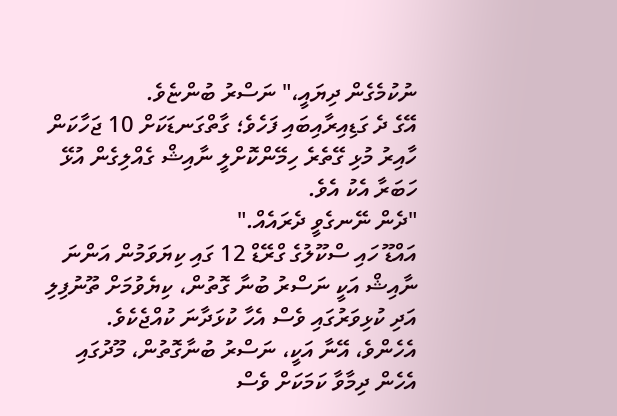ނުކުމެގެން ދިޔައީ،" ނަސްރު ބުންޏެވެ.
އޭގެ ދެ ގަޑިއިރާއިބައި ފަހެވެ؛ ގާތްގަނޑަކަށް 10 ޖަހާކަން ހާއިރު މުޅި ގޭތެރެ ހިމޭންކޮށްލީ ނާއިޝް ގެއްލިގެން އުޅޭ ހަބަރާ އެކު އެވެ.
"ދެން ނޭނގެވީ ދެރައެއް."
އައްޑޫ ހައި ސްކޫލުގެ ގްރޭޑް 12 ގައި ކިޔަވަމުން އަންނަ ނާއިޝް އަކީ ނަސްރު ބުނާ ގޮތުން، ކިޔެވުމަށް ތޫނުފިލި އަދި ކުޅިވަރުގައި ވެސް އެހާ ކުޅަދާނަ ކުއްޖެކެވެ. އެހެންވެ، އޭނާ އަކީ، ނަސްރު ބުނާގޮތުން، މޫދުގައި އެހެން ދިމާވާ ކަމަކަށް ވެސް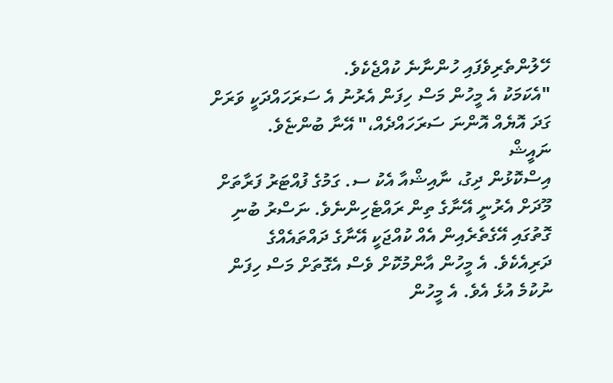ހޭލުންތެރިވެފައި ހުންނާނެ ކުއްޖެކެވެ.
"އެކަމަކު އެ މީހުން މަސް ހިފަން އެރުނު އެ ސަރަހައްދަކީ ވަރަށް ގަދަ އޮޔެއް އޮންނަ ސަރަހައްދެއް،" އޭނާ ބުންޏެވެ.
ނައީޝް
އިސްކޮޅުން ދިގު، ނާއިޝްއާ އެކު ސ. ގަމުގެ ފުއްޓަރު ފަރާތަށް މޫދަށް އެރުނީ އޭނާގެ ތިން ރައްޓެހިންނެވެ. ނަސްރު ބުނި ގޮތުގައި އޭގެތެރެއިން އެއް ކުއްޖަކީ އޭނާގެ ދައްތައެއްގެ ދަރިއެކެވެ. އެ މީހުން އާންމުކޮށް ވެސް އެގޮތަށް މަސް ހިފަން ނުކުމެ އުޅެ އެވެ. އެ މީހުން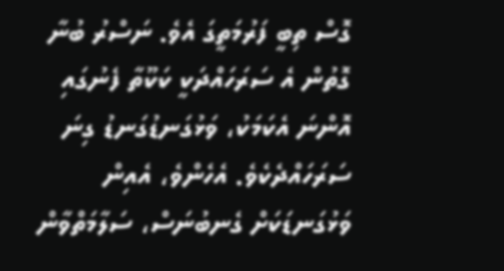ގޮސް ތިބީ ފަރުމަތީގަ އެވެ. ނަސްރު ބުނާ ގޮތުން އެ ސަރަހައްދަކީ ކަކޫތާ ފެނުގައި އޮންނަ އެކަމަކު، ވަޅުގަނޑުގަނޑު ގިނަ ސަރަހައްދެކެވެ. އެހެންވެ، އެއިން ވަޅުގަނޑަކަށް ގެނބުނަސް، ސަލާމަތްވާން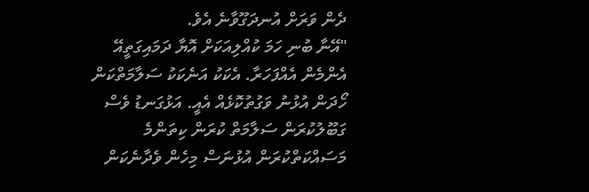ދެން ވަރަށް އުނދަގޫވާނެ އެވެ.
"އޭނާ ބުނި ހަމަ ކުއްލިއަކަށް އޮޔާ ދަމައިގަތީއޭ އެންމެން އެއްފަހަރާ. އެކަކު އަނެކަކު ސަލާމަތްކަން ހޯދަން އުޅުނު ވަގުތުކޮޅެއް އެއީ. އަޅުގަނޑު ވެސް ގަބޫލުކުރަން ސަލާމަތް ކުރަން ކިތަންމެ މަސައްކަތްކުރަން އުޅުނަސް މިހެން ވެދާނެކަން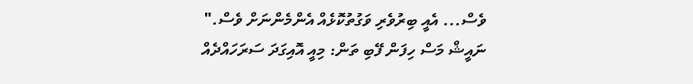ވެސް... އެއީ ބިރުވެރި ވަގުތުކޮޅެއް އެންމެންނަށް ވެސް."
ނައީޝް މަސް ހިފަން ފޭބި ތަން: މިއީ އޮއިގަދަ ސަރަހައްދެއް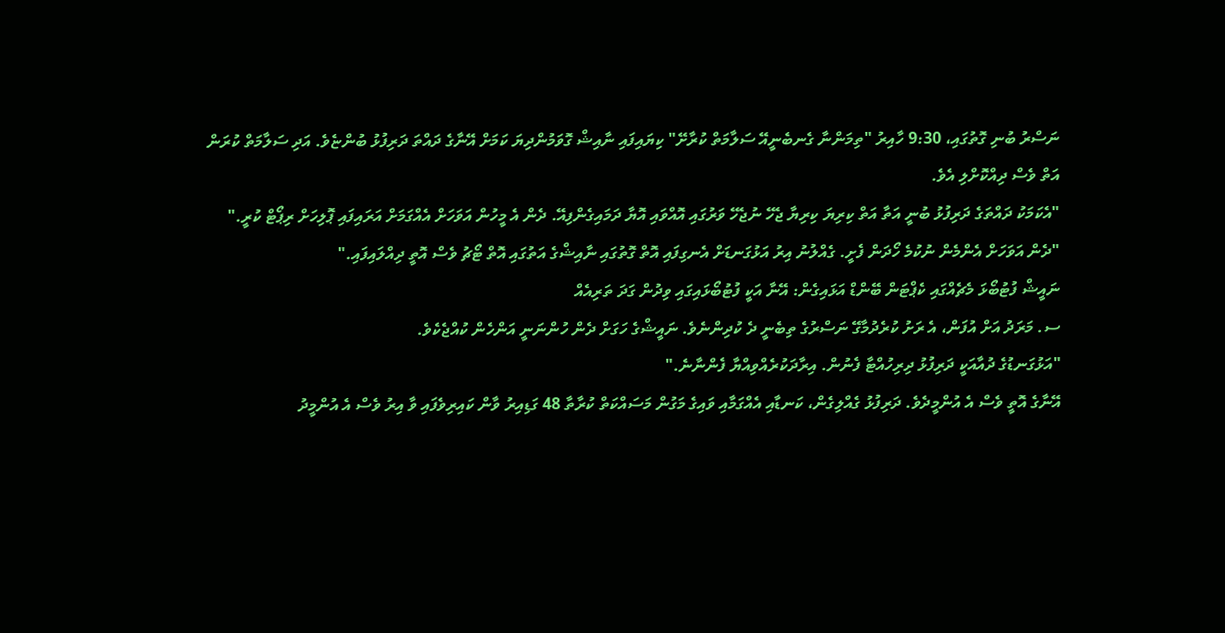ނަސްރު ބުނި ގޮތުގައި، 9:30 ހާއިރު "ތިމަންނާ ގެނބެނީއޭ ސަލާމަތް ކުރާށޭ" ކިޔައިފައި ނާއިޝް ގޮވަމުންދިޔަ ކަމަށް އޭނާގެ ދައްތަ ދަރިފުޅު ބުންޏެވެ. އަދި ސަލާމަތް ކުރަން އަތް ވެސް ދިއްކޮށްލި އެވެ.
"އެކަމަކު ދައްތަގެ ދަރިފުޅު ބުނީ އަތާ އަތް ކިރިޔަ ކިރިޔާ ޖެހޭ ނުޖެހޭ ވަރުގައި އޮއްވައި އޮޔާ ދަމައިގެންފިއޭ. ދެން އެ މީހުން އަވަހަށް އެއްގަމަށް އަރައިފައި ޕޮލިހަށް ރިޕޯޓް ކުރީ."
"ދެން އަވަހަށް އެންމެން ނުކުމެ ހޯދަން ފެށީ. ގެއްލުނު އިރު އަޅުގަނޑަށް އެނގިފައި އޮތް ގޮތުގައި ނާއިޝްގެ އަތުގައި އޮތް ޓޯޗު ވެސް އޮތީ ދިއްލައިފައި."
ނައީޝް ފުޓުބޯޅަ މެޗެއްގައި ކެޕްޓަން ބޭންޑް އަޅައިގެން: އޭނާ އަކީ ފުޓުބޯޅައިގައި ވިދުން ގަދަ ތަރިއެއް
ސ. މަރަދު އަށް އުފަން، އެ ރަށު ކުރެދުމާގޭ ނަސްރުގެ ތިބެނީ ދެ ކުދިންނެވެ. ނައީޝްގެ ހަގަށް ދެން ހުންނަނީ އަންހެން ކުއްޖެކެވެ.
"އަޅުގަނޑުގެ ދުއާއަކީ ދަރިފުޅު ދިރިހުއްޓާ ފެނުން. އިރާދަކުރެއްވިއްޔާ ފެންނާނެ."
އޭނާގެ އޮތީ ވެސް އެ އުންމީދެވެ. ދަރިފުޅު ގެއްލިގެން، ކަނޑާއި އެއްގަމާއި ވައިގެ މަގުން މަސައްކަތް ކުރާތާ 48 ގަޑިއިރު ވާން ކައިރިވެފައި ވާ އިރު ވެސް އެ އުންމީދު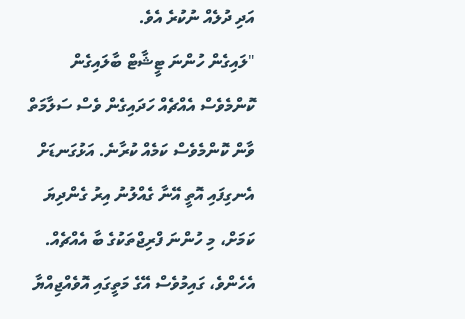އަދި ދުލެއް ނުކުރެ އެވެ.
"ލައިގެން ހުންނަ ޓީޝާޓް ބާލައިގެން ކޮންމެވެސް އެއްޗެއް ހަދައިގެން ވެސް ސަލާމަތް ވާން ކޮންމެވެސް ކަމެއް ކުރާނެ. އަޅުގަނޑަށް އެނގިފައި އޮތީ އޭނާ ގެއްލުނު އިރު ގެންދިޔަ ކަމަށް، މި ހުންނަ ފްރިޖްތަކުގެ ބާ އެއްޗެއް. އެހެންވެ، ގައިމުވެސް އޭގެ މަތީގައި އޮވެއްޖިއްޔާ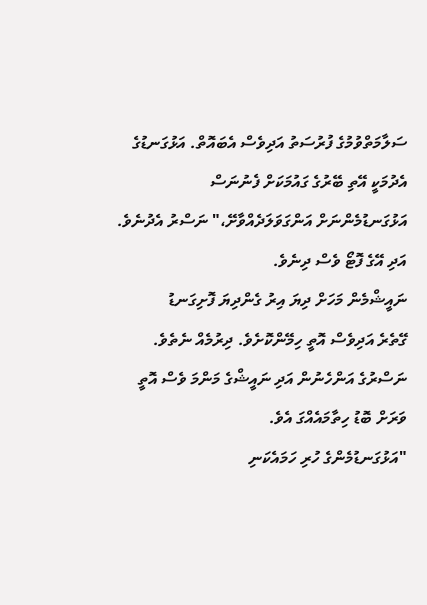ސަލާމަތްވުމުގެ ފުރުސަތު އަދިވެސް އެބައޮތް. އަޅުގަނޑުގެ އެދުމަކީ އޭތި ބޭރުގެ ގައުމަކަށް ފެނުނަސް އަޅުގަނޑުމެންނަށް އަންގަވަލަދެއްވާށޭ،" ނަސްރު އެދުނެވެ. އަދި އޭގެ ފޮޓޯ ވެސް ދިނެވެ.
ނައީޝްމެން މަހަށް ދިޔަ އިރު ގެންދިޔަ ފޮށިގަނޑު
ގޭތެރެ އަދިވެސް އޮތީ ހިމޭންކޮށެވެ. ދިރުމެއް ނެތެވެ. ނަސްރުގެ އަންހެނުން އަދި ނައީޝްގެ މަންމަ ވެސް އޮތީ ވަރަށް ބޮޑު ހިތާމައެއްގަ އެވެ.
"އަޅުގަނޑުމެންގެ ހުރި ހަމައެކަނި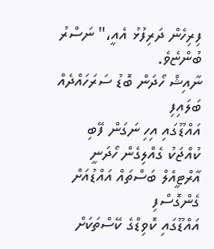ފިރިހެން ދަރިފުޅު އެއީ،" ނަސްރު ބުންޏެވެ.
ނާއިޝް ހޯދަން ބޮޑު ސަރަހައްދެއް ބަލައިފި
އައްޑޫގައި އިހި ނަގަން ފޭބި ކުއްޖަކު ގެއްލިގެން ހޯދަނީ
އާރްޓީއެލް ބަސްތައް އައްޑުއަށް ގެންގޮސްފި
އައްޑޫގައި ކޮވިޑްގެ ކޭސްތަކަށް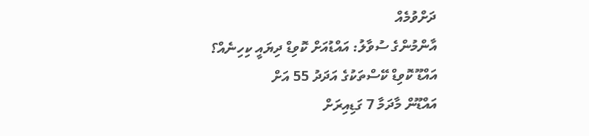ދަށްވުމެއް
އާންމުންގެ ސުވާލު: އައްޑުއަށް ކޮވިޑް ދިޔައީ ކިހިނެއް؟
އައްޑޫ ކޮވިޑް ކޭސްތަކުގެ އަދަދު 55 އަށް
އައްޑޫން މާދަމާ 7 ގަޑިއިރަށް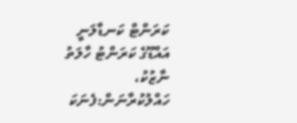ކަރަންޓް ކަނޑާލަނީ
އައްޑޫގެ ކަރަންޓު ހާލަތު ނާޒުކު، ހައްލުކުރާނަން:ފެނަކަ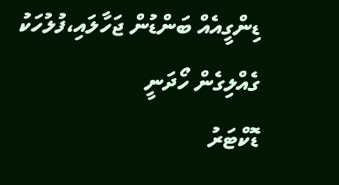ޑިންގީއެއް ބަންޑުން ޖަހާލައި،ފުލުހަކު ގެއްލިގެން ހޯދަނީ
ޑޮކްޓަރު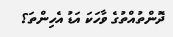ދޮންތުއްތުގެ ވާހަކަ އަޑު އެހިންތަ؟